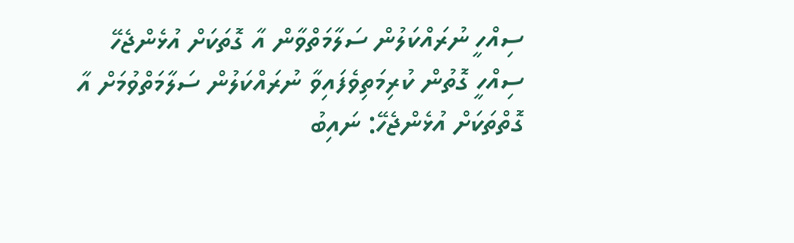ސިއްހީ ނުރައްކަލުން ސަލާމަތްވާން އާ ގޮތަކަށް އުޅެންޖެހޭ
ސިއްހީ ގޮތުން ކުރިމަތިވެފައިވާ ނުރައްކަލުން ސަލާމަތްވުމަށް އާ ގޮތްތަކަށް އުޅެންޖެހޭ: ނައިބު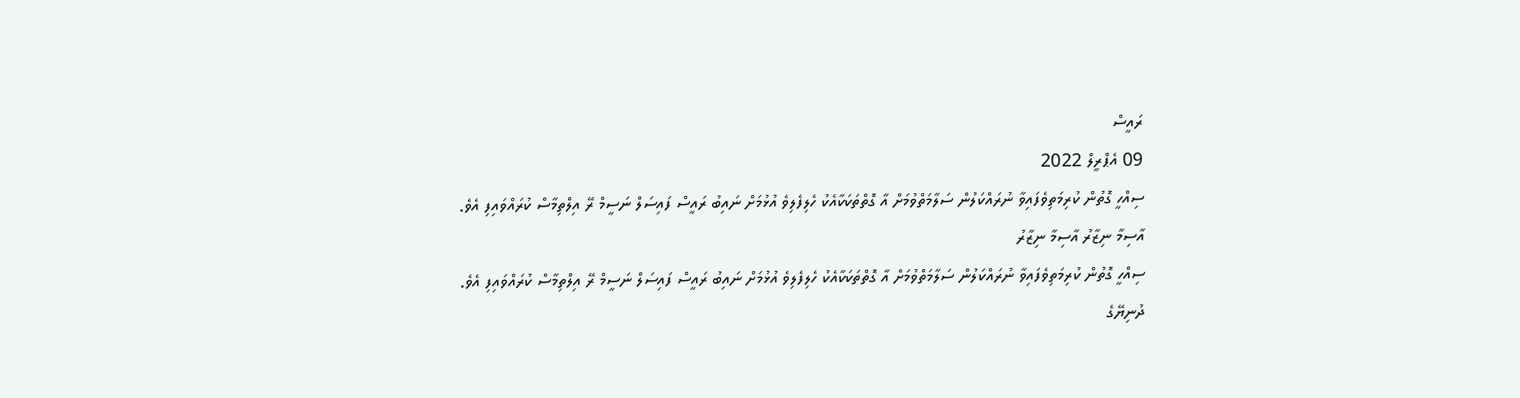ރައީސް
09 އެޕްރީލް 2022
ސިއްހީ ގޮތުން ކުރިމަތިވެފައިވާ ނުރައްކަލުން ސަލާމަތްވުމަށް އާ ގޮތްތަކަކާއެކު ހެލިފެލިވެ އުޅުމަށް ނައިބު ރައީސް ފައިސަލް ނަސީމް ރޭ އިލްތިމާސް ކުރައްވައިފި އެވެ.
އާސިމާ ނިޒާރު އާސިމާ ނިޒާރު
ސިއްހީ ގޮތުން ކުރިމަތިވެފައިވާ ނުރައްކަލުން ސަލާމަތްވުމަށް އާ ގޮތްތަކަކާއެކު ހެލިފެލިވެ އުޅުމަށް ނައިބު ރައީސް ފައިސަލް ނަސީމް ރޭ އިލްތިމާސް ކުރައްވައިފި އެވެ.
ދުނިޔޭގެ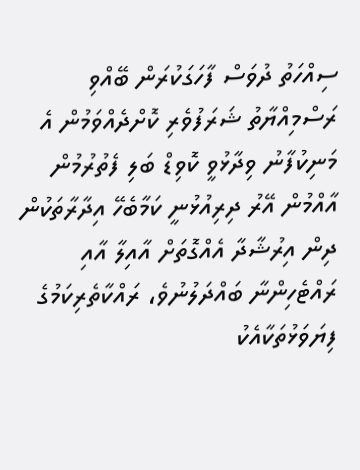ސިއްހަތު ދުވަސް ފާހަގަކުރަން ބޭއްވި ރަސްމިއްޔާތު ޝަރަފުވެރި ކޮށްދެއްވަމުން އެ މަނިކުފާނު ވިދާޅުވީ ކޮވިޑް ބަލި ފެތުރުމުން އާއްމުން އޭރު ދިރިއުޅުނީ ކަމާބެހޭ އިދާރާތަކުން ދިން އިރުޝާދާ އެއްގޮތަށް އާއިލާ އާއި ރައްޓެހިންނާ ބައްދަލުނުވެ، ރައްކާތެރިކަމުގެ ފިޔަވަޅުތަކާއެކު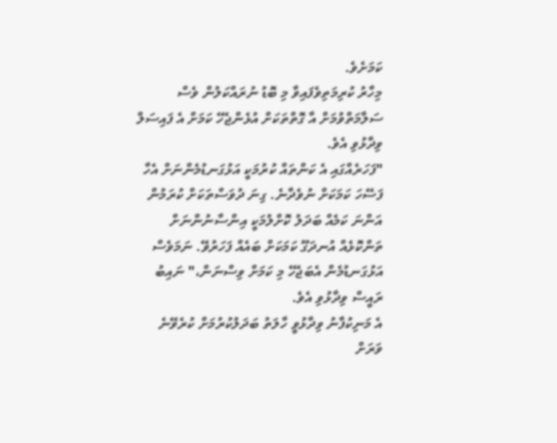ކަމަށެވެ.
މިހާރު ކުރިމަތިވެފައިވާ މި ބޮޑު ނުރައްކަލުން ވެސް ސަލާމަތްވުމަށް އާ ގޮތްތަކަށް އުޅެންޖެހޭ ކަމަށް އެ ފައިސަލް ވިދާޅުވި އެވެ.
"ފަހަރެއްގައި އެ ކަންތައް ކުރުމަކީ އަޅުގަނޑުމެންނަށް އެހާ ފަސޭހަ ކަމަކަށް ނުވެދާނެ. ގިނަ ދުވަސްތަކަށް ކުރަމުން އަންނަ ކަމެއް ބަދަލު ކޮށްލުމަކީ އިންސާނުންނަށް ތަންކޮޅެއް އުނދަގޫ ކަމަކަށް ބައެއް ފަހަރުވޭ. ނަމަވެސް އަޅުގަނޑުމެން އެބަޖެހޭ މި ކަމަށް ވިސްނަން،" ނައިބު ރައީސް ވިދާޅުވި އެވެ.
އެ މަނިކުފާނު ވިދާޅުވީ ހާލަތު ބަދަލުކުރުމަށް ކުރެވޭނެ ވަރަށް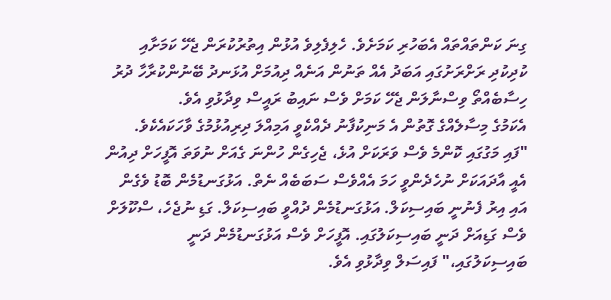ގިނަ ކަންތައްތައް އެބަހުރި ކަމަށެވެ. ހެލިފެލިވެ އުޅުން އިތުރުކުރަން ޖެހޭ ކަމަށާއި ކުދިކުދި ރަށްރަށުގައި އަބަދު އެއް ތަނުން އަނެއް ދިއުމަށް އުޅަނދު ބޭނުންކުރާހާ ދުރު ހިސާބެއްތޯ ވިސްނާލަން ޖެހޭ ކަމަށް ވެސް ނައިބު ރައީސް ވިދާޅުވި އެވެ.
އެކަމުގެ މިސާލެއްގެ ގޮތުން އެ މަނިކުފާނު ދެއްކެވީ އަމިއްލަ ދިރިއުޅުމުގެ ވާހަކައެކެވެ.
"ފައި މަގުގައި ކޮންމެ ވެސް ވަރަކަށް އުޅެ، ޖެހިގެން ހުންނަ ގެއަށް ނުވަތަ އޮފީހަށް ދިއުން އެއީ އާދައަކަށް ނުހެދެންވީ ހަމަ އެއްވެސް ސަބަބެއް ނެތް. އަޅުގަނޑުމެން ބޮޑު ވެގެން އައި އިރު ފެނުނީ ބައިސިކަލް. އަޅުގަނޑުމެން ދުއްވީ ބައިސިކަލް. ގަޑި ނުޖެހެ، ސްކޫލަށް ވެސް ގަޑިއަށް ދަނީ ބައިސިކަލުގައި. އޮފީހަށް ވެސް އަޅުގަނޑުމެން ދަނީ ބައިސިކަލުގައި،" ފައިސަލް ވިދާޅުވި އެވެ.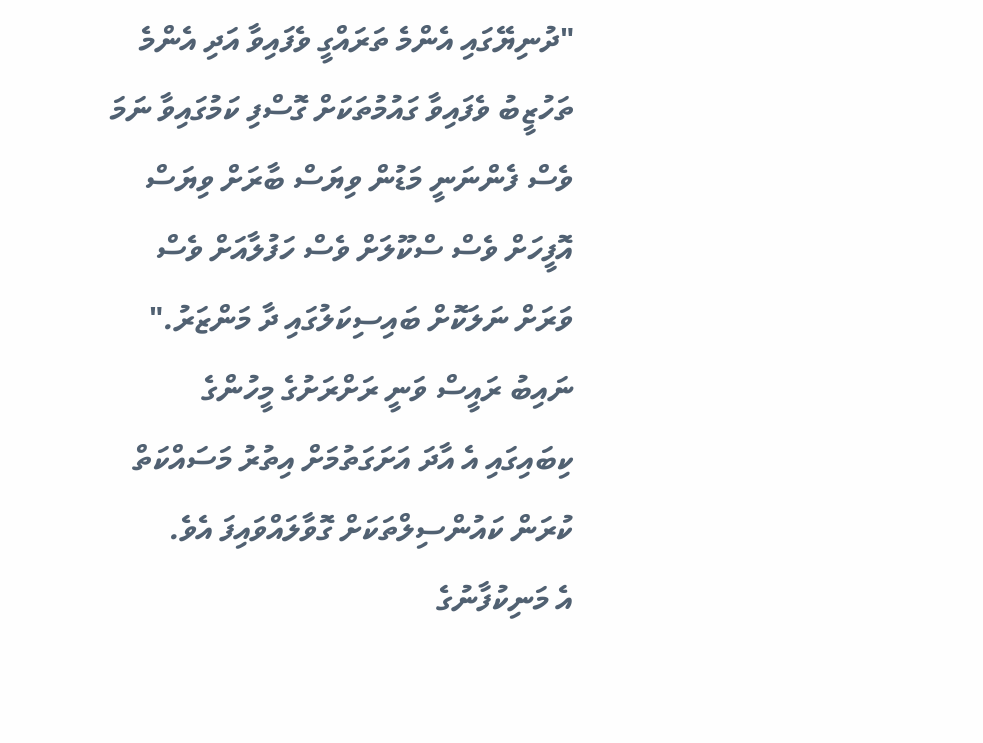"ދުނިޔޭގައި އެންމެ ތަރައްގީ ވެފައިވާ އަދި އެންމެ ތަހުޒީބު ވެފައިވާ ގައުމުތަކަށް ގޮސްފި ކަމުގައިވާ ނަމަ ވެސް ފެންނަނީ މަޑުން ވިޔަސް ބާރަށް ވިޔަސް އޮފީހަށް ވެސް ސްކޫލަށް ވެސް ހަފުލާއަށް ވެސް ވަރަށް ނަލަކޮށް ބައިސިކަލުގައި ދާ މަންޒަރު."
ނައިބު ރައީސް ވަނީ ރަށްރަށުގެ މީހުންގެ ކިބައިގައި އެ އާދަ އަށަގަތުމަށް އިތުރު މަސައްކަތް ކުރަން ކައުންސިލްތަކަށް ގޮވާލައްވައިފަ އެވެ.
އެ މަނިކުފާނުގެ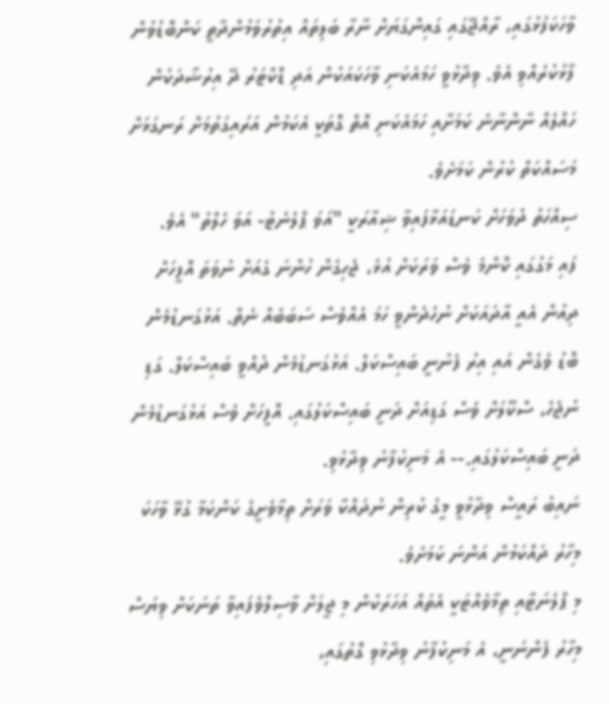ވާހަކަފުޅުގައި، ރާއްޖޭގައި ގައިންގަޔަށް ނާރާ ބަލިތައް އިތުރުވަމުންދާތީ ކަންބޮޑުވުން ފާޅުކުރެއްވި އެވެ. ވިދާޅުވީ ހަމައެކަނި ވާހަކައަކުން އަދި ޑޮކްޓަރު ދޭ އިރުޝާދަކުން ހައްލެއް ނާންނާނެ ކަމަށާއި ހަމައެކަނި އޮތް ގޮތަކީ އެކަމުން އަރައިގަތުމަށް ރަނގަޅަށް މަސައްކަތް ކުރުން ކަމަށެވެ.
ސިއްހަތު ދުވަހަށް ކަނޑައަޅާފައިވާ ޝިއާރަކީ "އަވަ ޕްލެނެޓު- އަވަ ހެލްތު" އެވެ.
ފައި މަގުގައި ކޮންމެ ވެސް ވަރަކަށް އުޅެ، ޖެހިގެން ހުންނަ ގެއަށް ނުވަތަ އޮފީހަށް ދިއުން އެއީ އާދައަކަށް ނުހެދެންވީ ހަމަ އެއްވެސް ސަބަބެއް ނެތް. އަޅުގަނޑުމެން ބޮޑު ވެގެން އައި އިރު ފެނުނީ ބައިސްކަލް. އަޅުގަނޑުމެން ދުއްވީ ބައިސްކަލް. ގަޑި ނުޖެހެ، ސްކޫލަށް ވެސް ގަޑިއަށް ދަނީ ބައިސްކަލުގައި. އޮފީހަށް ވެސް އަޅުގަނޑުމެން ދަނީ ބައިސްކަލުގައި.-- އެ މަނިކުފާނު ވިދާޅުވި.
ނައިބު ރައީސް ވިދާޅުވީ މީގެ ކުރިން ނުދައްކާ ވަރަށް ތިމާވެށީގެ ކަންކަމާ ގުޅޭ ވާހަކަ މިހާރު ދައްކަމުން އަންނަ ކަމަށެވެ.
މި ޕްލެނަޓާއި ތިމާވެއްޓަކީ އެތައް އަހަރަކުން މި ޖީލަށް ވާސިލްވެފައިވާ ތަނަކަށް ވިޔަސް މިހާރު ފެންނަނީ، އެ މަނިކުފާނު ވިދާޅުވި ގޮތުގައި،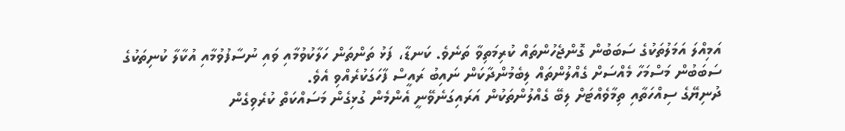އަމިއްލަ އަމަލުތަކުގެ ސަބަބުން ގޮންޖެހުންތައް ކުރިމަތިވާ ތަނެވެ. ކަނޑާ، ފަޅު ތަންތަން ހަލާކުވުމާއި ވައި ނުސާފުވުމާއި އުކާލާ ކުނިތަކުގެ ސަބަބުން މަސްމަހާ މެއްސަށް ގެއްލުންތައް ލިބެމުންދާކަން ނައިބު ރައީސް ފާހަގަކުރެއްވި އެވެ.
ދުނިޔޭގެ ސިއްހަތާއި ތިމާވެއްޓަށް ލިބޭ ގެއްލުންތަކުން އަރައިގަނެވޭނީ އެންމެން ގުޅިގެން މަސައްކަތް ކުރެވިގެން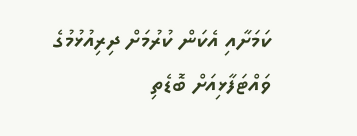ކަމަށާއި އެކަން ކުރުމަށް ދިރިއުޅުމުގެ ވައްޓަފާޅިއަށް ބޮޑެތި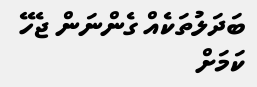ބަދަލުތަކެއް ގެންނަން ޖެހޭ ކަމަށް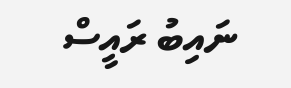ނައިބު ރައީސް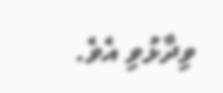ވިދާޅުވި އެވެ.